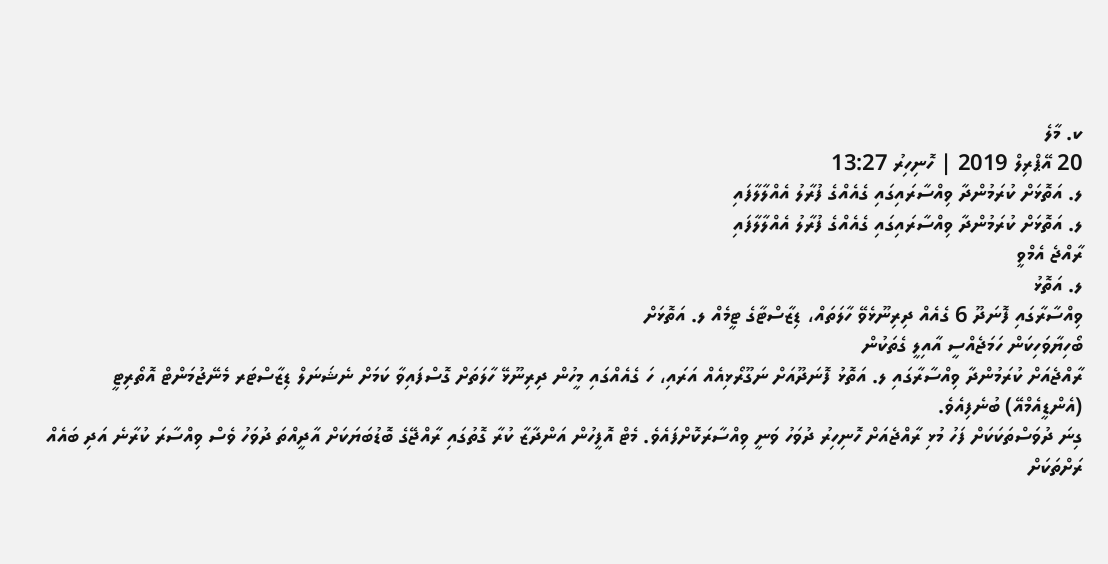ކ. މާލެ
20 އޭޕްރިލް 2019 | ހޮނިހިރު 13:27
ލ. އަތޮޅަށް ކުރަމުންދާ ވިއްސާރައިގައި ގެއެއްގެ ފުރާލު އެއްލާލާފައި
ލ. އަތޮޅަށް ކުރަމުންދާ ވިއްސާރައިގައި ގެއެއްގެ ފުރާލު އެއްލާލާފައި
ރާއްޖެ އެމްވީ
ލ. އަތޮޅު
ވިއްސާރާގައި ފޮނަދޫ 6 ގެއެއް ދިރިނޫޅެވޭ ހާލަތައް، ޑިޒާސްޓާގެ ޓީމެއް ލ. އަތޮޅަށް
ބޯހިޔާވަހިކަން ހަމަޖެއްސީ އާއިލީ ގެތަކުން
ރާއްޖެއަށް ކުރަމުންދާ ވިއްސާރާގައި ލ. އަތޮޅު ފޮނަދޫއަށް ނަގޫރޯޅިއެއް އަރައި، ހަ ގެއެއްގައި މީހުން ދިރިނޫޅޭ ހާލަތަށް ގޮސްފައިވާ ކަމަށް ނެޝަނަލް ޑިޒާސްޓަރ މެނޭޖުމަންޓް އޮތޯރިޓީ (އެންޑީއެމްއޭ) ބުނެފިއެވެ.
ގިނަ ދުވަސްތަކަކަށް ފަހު މުޅި ރާއްޖެއަށް ހޮނިހިރު ދުވަހު ވަނީ ވިއްސާރަކޮށްފައެވެ. މެޓް އޮފީހުން އަންދާޒާ ކުރާ ގޮތުގައި ރާއްޖޭގެ ބޮޑުބަޔަކަށް އާދީއްތަ ދުވަހު ވެސް ވިއްސާރަ ކުރާނެ އަދި ބައެއް ރަށްތަކަށް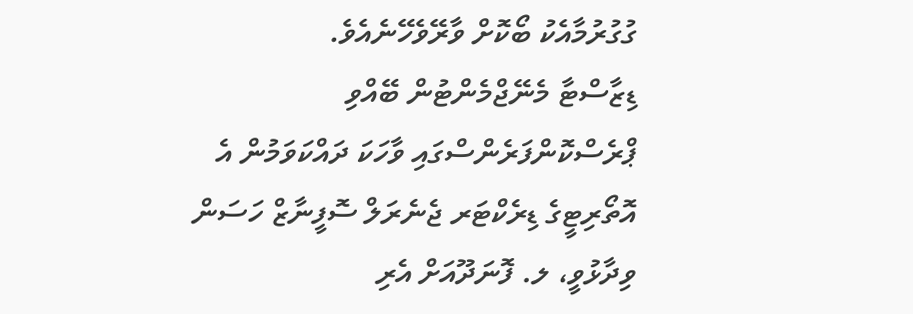ގުގުރުމާއެކު ބޯކޮށް ވާރޭވެހޭނެއެވެ.
ޑިޒާސްޓާ މެނޭޖްމެންޓުން ބޭއްވި ޕްރެސްކޮންފަރެންސްގައި ވާހަކަ ދައްކަވަމުން އެ އޮތޯރިޓީގެ ޑިރެކްޓަރ ޖެނެރަލް ސޮފީނާޒް ހަސަން ވިދާޅުވީ، ލ. ފޮނަދޫއަށް އެރި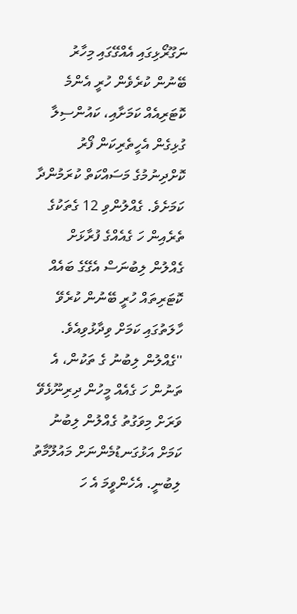ނަގޫރޯޅިގައި އެއްގޭގައި މިހާރު ބޭނުން ކުރެވެން ހުރީ އެންމެ ކޮޓަރިއެއް ކަމަށާއި، ކައުންސިލާ ގުޅިގެން އެހީތެރިކަން ފޯރު ކޮށްދިނުމުގެ މަސައްކަތް ކުރަމުންދާ ކަމަށެވެ. ގެއްލުންވި 12 ގެތަކުގެ ތެރެއިން ހަ ގެއެއްގެ ފުރާޅަށް ގެއްލުން ލިބުނަސް އެގޭގެ ބައެއް ކޮޓަރިތައް ހުރީ ބޭނުން ކުރެވޭ ހާލަތުގައި ކަމަށް ވިދާޅުވިއެވެ.
''ގެއްލުން ލިބުނު ގެ ތަކުން، އެ ތަނުން ހަ ގެއެއް މީހުން ދިރިނޫޅެވޭ ވަރަށް މިވަގުތު ގެއްލުން ލިބުނު ކަމަށް އަޅުގަނޑުމެންނަށް މައުލޫމާތު ލިބުނީ. އެހެންވީމަ އެ ހަ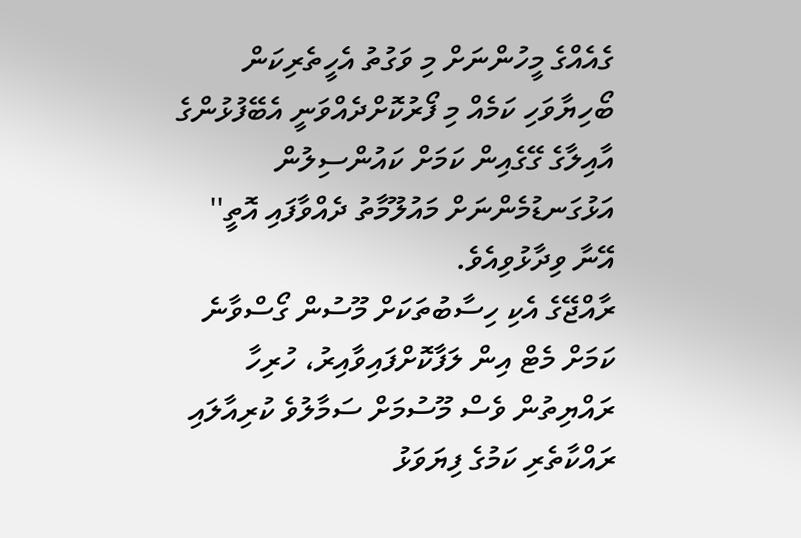ގެއެއްގެ މީހުންނަށް މި ވަގުތު އެހީތެރިކަން ބޯހިޔާވަހި ކަމެއް މި ފޯރުކޮށްދެއްވަނީ އެބޭފުޅުންގެ އާއިލާގެ ގޭގެއިން ކަމަށް ކައުންސިލުން އަޅުގަނޑުމެންނަށް މައުލޫމާތު ދެއްވާފައި އޮތީ'' އޭނާ ވިދާޅުވިއެވެ.
ރާއްޖޭގެ އެކި ހިސާބުތަކަށް މޫސުން ގޯސްވާނެ ކަމަށް މެޓް އިން ލަފާކޮށްފައިވާއިރު، ހުރިހާ ރައްޔިތުން ވެސް މޫސުމަށް ސަމާލުވެ ކުރިއާލައި ރައްކާތެރި ކަމުގެ ފިޔަވަޅު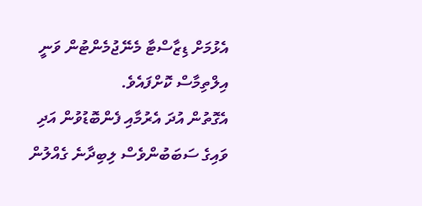އެޅުމަށް ޑިޒާސްޓާ މެނޭޖުމެންޓުން ވަނީ އިލްތިމާސް ކޮށްފައެވެ.
އެގޮތުން އުދަ އެރުމާއި ފެންބޮޑުވުން އަދި ވައިގެ ސަބަބުންވެސް ލިބިދާނެ ގެއްލުން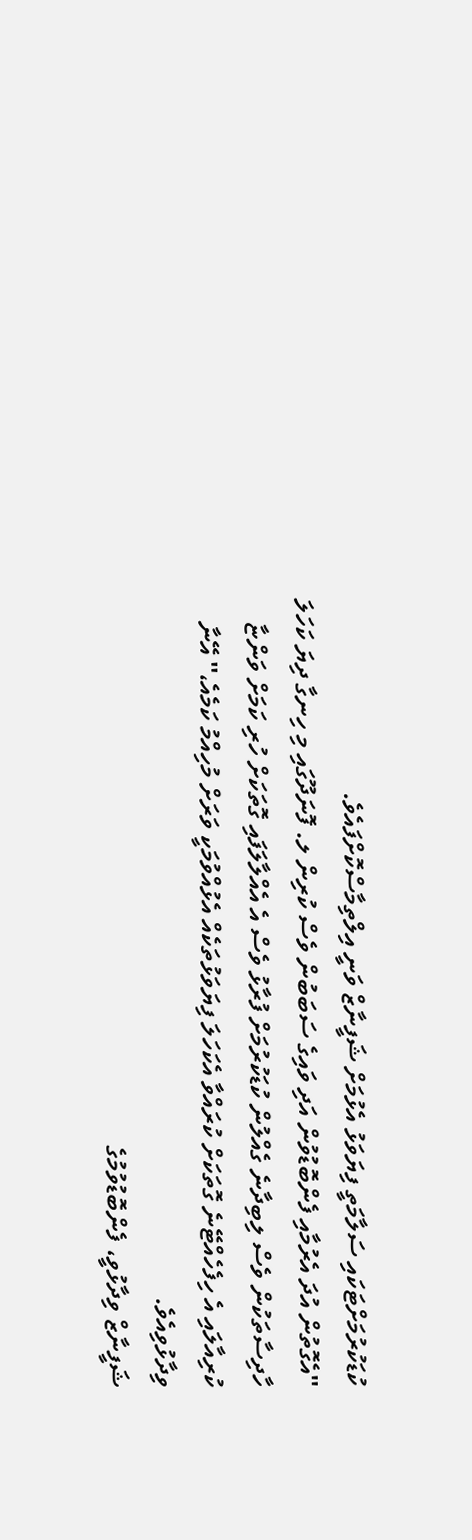ކުޑަކުރުމަށްޓަކައި ސަލާމަތީ ފިޔަވަޅު އެޅުމަށް ޝަފީނާޒް ވަނީ އިލްތިމާސްކޮށްފައެވެ.
''އެގޮތުން އުދަ އެރުމާއި ފެންބޮޑުވުން އަދި ވައިގެ ސަބަބުން ވެސް ކުރިން ލ. ފޮނަދޫގައި މި ހިނގާ ދިޔަ ކަހަލަ ހާދިސާތަކުން ވެސް ލިބިދާނެ ގެއްލުން ކުޑަކުރުމަށް ފުރާޅު ވެސް އެ އެއްލާލަފައި ގޮތަކަށް ހުރި ކަމަށް ވަންޏާ ކުރިއާލައި އެ ހިފެހެއްޓޭނެ ގޮތަކަށް ކުރައްވާ އެކަހަލަ ފިޔަވަޅުތަކެއް އެޅުއްވުމަކީ ވަރަށް މުހިއްމު ކަމެއެ،'' އޭނާ ވިދާޅުވިއެވެ.
ޝަފީނާޒް ވިދާޅުވީ، ފެންބޮޑުވުމުގެ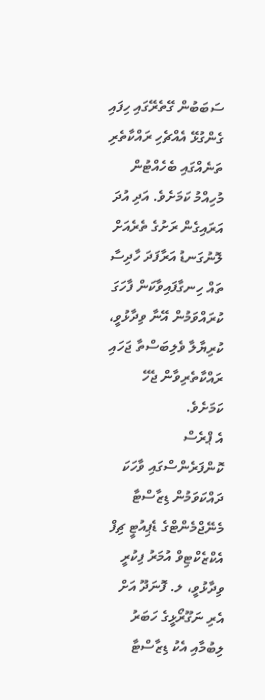ސަބަބުން ގޭތެރޭގައި ހިފައި ގެންގުޅޭ އެއްޗެހި ރައްކާތެރި ތަނެއްގައި ބެހެއްޓުން މުހިއްމު ކަމަށެވެ. އަދި އުދަ އަރައިގެން ރަށުގެ ތެރެއަށް ލޮނުގަނޑު އަރާފަދަ ހާދިސާ ތައް ހިނގާފައިވާކަން ފާހަގަ ކުރައްވަމުން އޭނާ ވިދާޅުވީ، ކުރިޔާލާ ވެލިބަސްތާ ޖަހައި ރައްކާތެރިވާން ޖެހޭ ކަމަށެވެ.
އެ ޕްރެސް ކޮންފަރެންސްގައި ވާހަކަ ދައްކަވަމުން ޑިޒާސްޓާ މެނޭޖްމެންޓްގެ ޑެޕިއުޓީ ޗިފް އެކްޒެކްޓިވް އުމަރު ފިކުރީ ވިދާޅުވީ، ލ. ފޮނަދޫ އަށް އެރި ނަގޫރޯޅީގެ ހަބަރު ލިބުމާއި އެކު ޑިޒާސްޓާ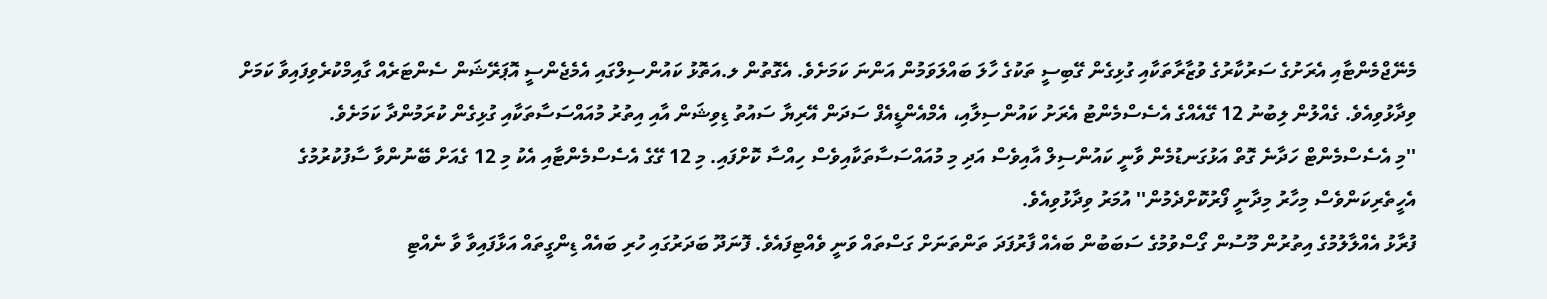މެނޭޖްމެންޓާއި އެރަށުގެ ސަރުކާރުގެ ވުޒާރާތަކާއި ގުޅިގެން ގޭބިސީ ތަކުގެ ހާލަ ބައްލަވަމުން އަންނަ ކަމަށެވެ. އެގޮތުން ލ.އަތޮޅު ކައުންސިލްގައި އެމެޖެންސީ އޮޕަރޭޝަން ސެންޓަރެއް ގާއިމްކުރެވިފައިވާ ކަމަށް ވިދާޅުވިއެވެ. ގެއްލުން ލިބުނު 12 ގޭއެއްގެ އެސެސްމެންޓު އެރަށު ކައުންސިލާއި، އެމްއެންޑީއެފް ސަދަން އޭރިޔާ ސައުތު ޑިވިޝަން އާއި އިތުރު މުއައްސަސާތަކާއި ގުޅިގެން ކުރަމުންދާ ކަމަށެވެ.
''މި އެސެސްމެންޓް ހަދާނެ ގޮތް އަޅުގަނޑުމެން ވާނީ ކައުންސިލް އާއިވެސް އަދި މި މުއައްސަސާތަކާއިވެސް ހިއްސާ ކޮށްފައި. މި 12 ގޭގެ އެސެސްމެންޓާއި އެކު މި 12 ގެއަށް ބޭނުންވާ ސާފުކުރުމުގެ އެހީތެރިކަންވެސް މިހާރު މިދާނީ ފޯރުކޮށްދެމުން'' އުމަރު ވިދާޅުވިއެވެ.
ފުރާޅު އެއްލާލުމުގެ އިތުރުން މޫސުން ގޯސްވުމުގެ ސަބަބުން ބައެއް ފާރުފަދަ ތަންތަނަށް ގަސްތައް ވަނީ ވެއްޓިފައެވެ. ފޮނަދޫ ބަދަރުގައި ހުރި ބައެއް ޑިންގީތައް އަޅާފައިވާ ވާ ނެއްޓި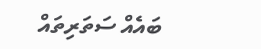ބައެއް ސަތަރިތައް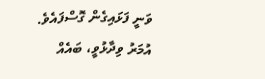ވަނީ ފަޅައިގެން ގޮސްފައެވެ.
އުމަރު ވިދާޅުވީ، ބައެއް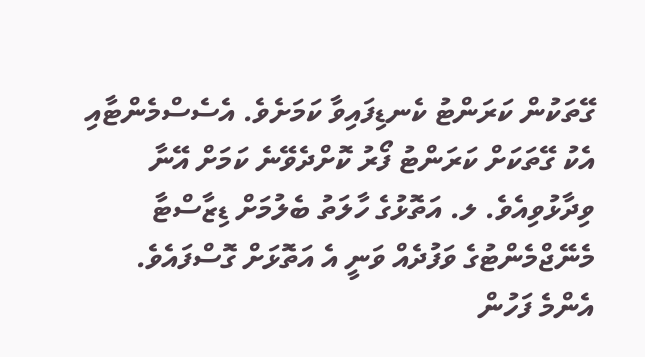ގޭތަކުން ކަރަންޓު ކެނޑިފައިވާ ކަމަށެވެ. އެސެސްމެންޓާއި އެކު ގޭތަކަށް ކަރަންޓު ފޯރު ކޮށްދެވޭނެ ކަމަށް އޭނާ ވިދާޅުވިއެވެ. ލ. އަތޮޅުގެ ހާލަތު ބެލުމަށް ޑިޒާސްޓާ މެނޭޖްމެންޓުގެ ވަފުދެއް ވަނީ އެ އަތޮޅަށް ގޮސްފައެވެ.
އެންމެ ފަހުން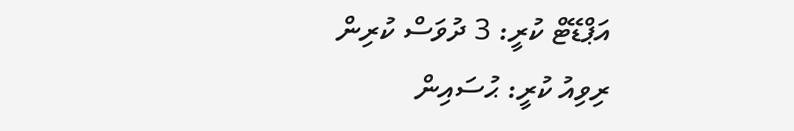އަޕްޑޭޓް ކުރީ: 3 ދުވަސް ކުރިން
ރިވިއު ކުރީ: ޙުސައިން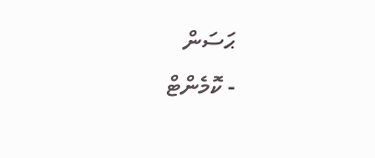ޙަސަން
- ކޮމެންޓް